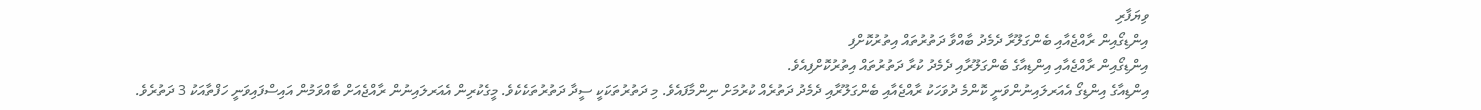ވިޔަފާރި
އިންޑިގޯއިން ރާއްޖެއާއި ބެންގަލޫރާ ދެމެދު ބާއްވާ ދަތުރުތައް އިތުރުކޮށްފި
އިންޑިގޯއިން ރާއްޖެއާއި އިންޑިއާގެ ބެންގަލޫރާއި ދެމެދު ކުރާ ދަތުރުތައް އިތުރުކޮށްފިއެވެ.
އިންޑިއާގެ އިންޑިގޯ އެއަރލައިނުންވަނީ ކޮންމެ ދުވަހަކު ރާއްޖެއާއި ބެންގަލޫރާއި ދެމެދު ދަތުރެއް ކުރުމަށް ނިންމާފައެވެ. މި ދަތުރުތަކަކީ ސީދާ ދަތުރުތަކެކެވެ. މީގެކުރިން އެއަރލައިނުން ރާއްޖެއަށް ބާއްވަމުން އައިސްފައިވަނީ ހަފްތާއަކު 3 ދަތުރެވެ.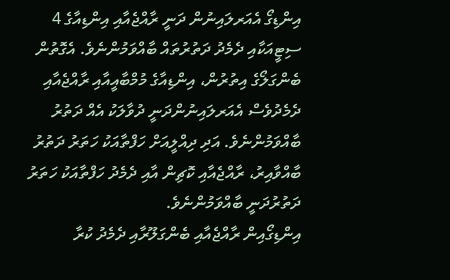އިންޑިގޯ އެއަރލައިނުން ދަނީ ރާއްޖެއާއި އިންޑިއާގެ 4 ސިޓީއަކާއި ދެމެދު ދަތުރުތައް ބާއްވަމުންނެވެ. އެގޮތުން ބެންގަލޯގެ އިތުރުން، އިންޑިއާގެ މުމްބާއީއާއި ރާއްޖެއާއި ދެމެދުވެސް އެއަރލައިނުންދަނީ ދުވާލަކު އެއް ދަތުރު ބާއްވަމުންނެވެ. އަދި ދިއްލީއަށް ހަފްތާއަކު ހަތަރު ދަތުރު ބާއްވާއިރު، ރާއްޖެއާއި ކޮޗިން އާއި ދެމެދު ހަފްތާއަކު ހަތަރު ދަތުރުދަނީ ބާއްވަމުންނެވެ.
އިންޑިގޯއިން ރާއްޖެއާއި ބެންގަލޫރާއި ދެމެދު ކުރާ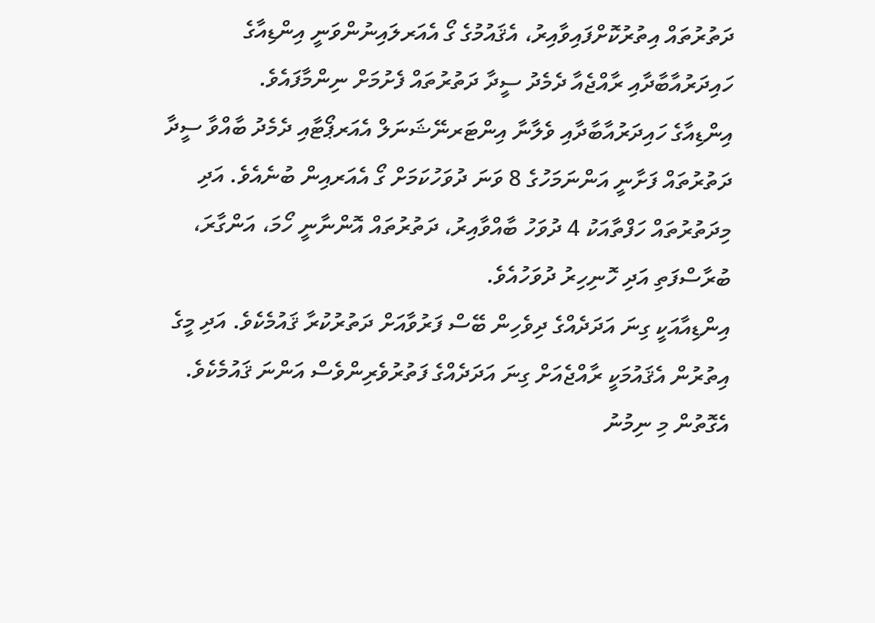ދަތުރުތައް އިތުރުކޮށްފައިވާއިރު، އެޤައުމުގެ ގޯ އެއަރލައިނުންވަނީ އިންޑިއާގެ ހައިދަރުއާބާދާއި ރާއްޖެއާ ދެމެދު ސީދާ ދަތުރުތައް ފެށުމަށް ނިންމާފައެވެ.
އިންޑިއާގެ ހައިދަރުއާބާދާއި ވެލާނާ އިންޓަރނޭޝަނަލް އެއަރޕޯޓާއި ދެމެދު ބާއްވާ ސީދާ ދަތުރުތައް ފަށާނީ އަންނަމަހުގެ 8 ވަނަ ދުވަހުކަމަށް ގޯ އެއަރއިން ބުނެއެވެ. އަދި މިދަތުރުތައް ހަފްތާއަކު 4 ދުވަހު ބާއްވާއިރު، ދަތުރުތައް އޮންނާނީ ހޯމަ، އަންގާރަ، ބުރާސްފަތި އަދި ހޮނިހިރު ދުވަހުއެވެ.
އިންޑިއާއަކީ ގިނަ އަދަދެއްގެ ދިވެހިން ބޭސް ފަރުވާއަށް ދަތުރުކުރާ ޤައުމެކެވެ. އަދި މީގެ އިތުރުން އެޤައުމަކީ ރާއްޖެއަށް ގިނަ އަދަދެއްގެ ފަތުރުވެރިންވެސް އަންނަ ޤައުމެކެވެ. އެގޮތުން މި ނިމުނު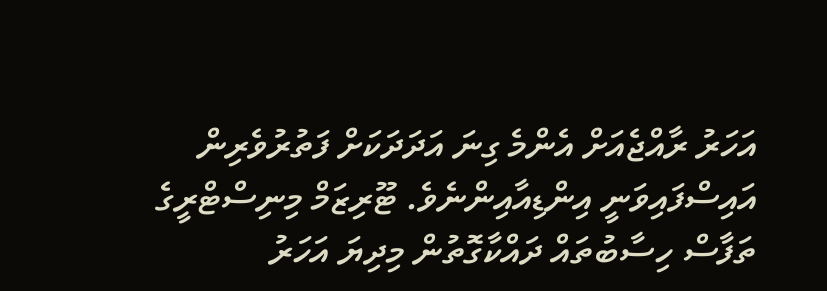އަހަރު ރާއްޖެއަށް އެންމެ ގިނަ އަދަދަކަށް ފަތުރުވެރިން އައިސްފައިވަނީ އިންޑިއާއިންނެވެ. ޓޫރިޒަމް މިނިސްޓްރީގެ ތަފާސް ހިސާބުތައް ދައްކާގޮތުން މިދިޔަ އަހަރު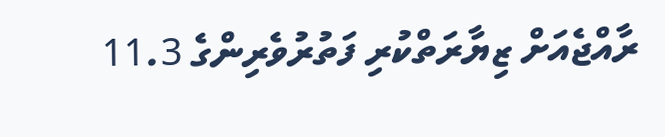ރާއްޖެއަށް ޒިޔާރަތްކުރި ފަތުރުވެރިންގެ 11.3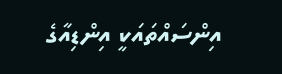އިންސައްތައަކީ އިންޑިއާގެ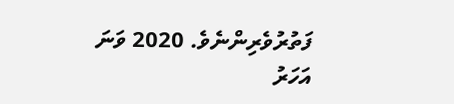ފަތުރުވެރިންނެވެ. 2020 ވަނަ އަހަރު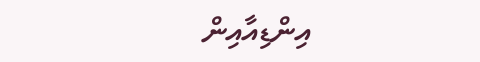އިންޑިއާއިން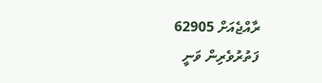ރާއްޖެއަށް 62905 ފަތުރުވެރިން ވަނީ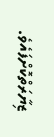ޒިޔާރަތްކޮށްފައެވެ.